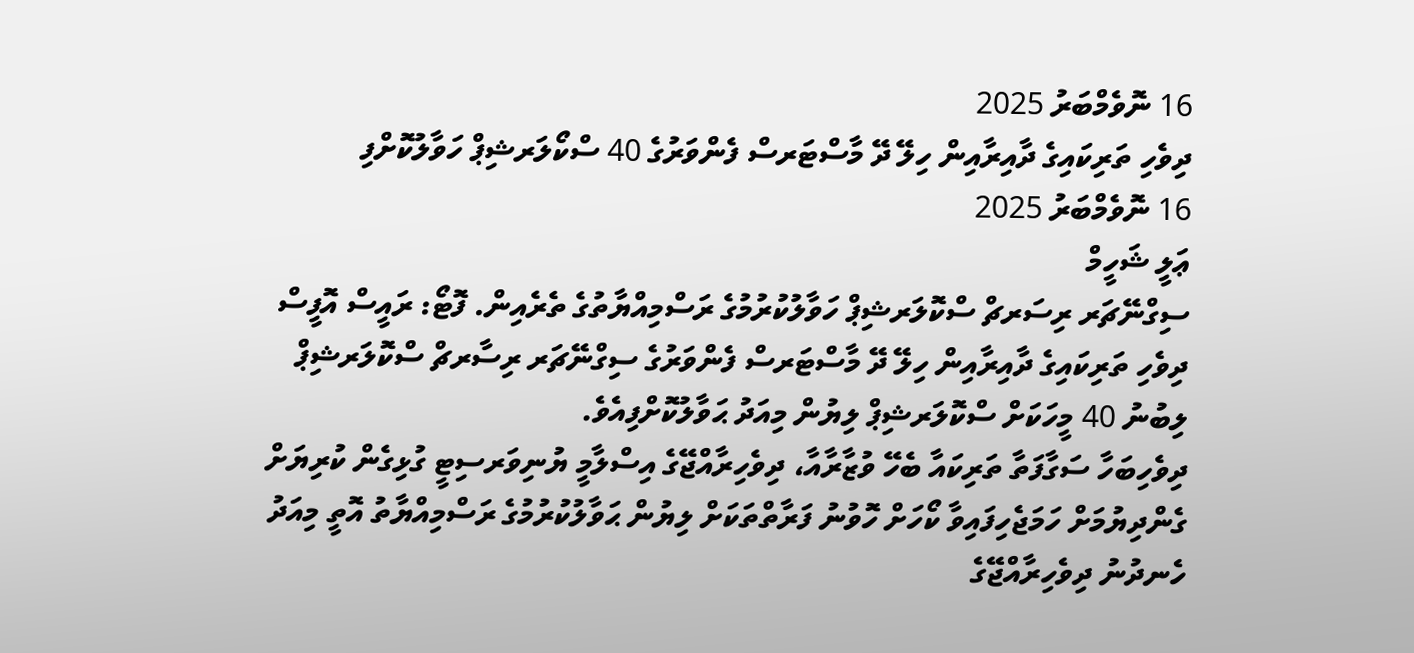16 ނޮވެމްބަރު 2025
ދިވެހި ތަރިކައިގެ ދާއިރާއިން ހިލޭ ދޭ މާސްޓަރސް ފެންވަރުގެ 40 ސްކޯލަރޝިޕް ހަވާލުކޮށްފި
16 ނޮވެމްބަރު 2025
ޢަލީ ޝަހީމް
ސިގްނޭޗަރ ރިސަރޗް ސްކޮލަރޝިޕް ހަވާލުކުރުމުގެ ރަސްމިއްޔާތުގެ ތެރެއިން. ފޮޓޯ: ރައީސް އޮފީސް
ދިވެހި ތަރިކައިގެ ދާއިރާއިން ހިލޭ ދޭ މާސްޓަރސް ފެންވަރުގެ ސިގްނޭޗަރ ރިސާރޗް ސްކޮލަރޝިޕް ލިބުނު 40 މީހަކަށް ސްކޮލަރޝިޕް ލިޔުން މިއަދު ޙަވާލުކޮށްފިއެވެ.
ދިވެހިބަހާ ސަގާފަތާ ތަރިކައާ ބެހޭ ވުޒާރާއާ، ދިވެހިރާއްޖޭގެ އިސްލާމީ ޔުނިވަރސިޓީ ގުޅިގެން ކުރިޔަށް ގެންދިޔުމަށް ހަމަޖެހިފައިވާ ކޯހަށް ހޮވުނު ފަރާތްތަކަށް ލިޔުން ޙަވާލުކުރުމުގެ ރަސްމިއްޔާތު އޮތީ މިއަދު ހެނދުނު ދިވެހިރާއްޖޭގެ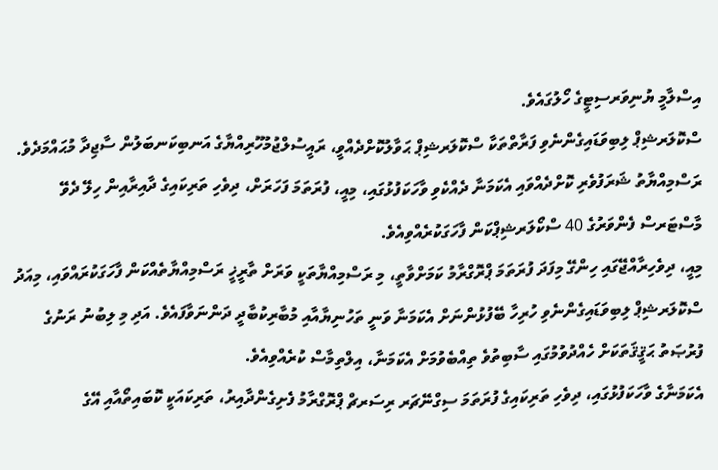އިސްލާމީ ޔުނިވަރސިޓީގެ ހޯލުގައެވެ.
ސްކޮލަރޝިޕް ލިބިވަޑައިގެންނެވި ފަރާތްތަކާ ސްކޮލަރޝިޕް ޙަވާލުކޮށްދެއްވީ، ރައީސުލްޖުމުހޫރިއްޔާގެ އަނބިކަނބަލުން ސާޖިދާ މުޙައްމަދެވެ.
ރަސްމިއްޔާތު ޝަރަފުވެރި ކޮށްދެއްވައި އެކަމަނާ ދެއްކެވި ވާހަކަފުޅުގައި، މިއީ، ފުރަތަމަ ފަހަރަށް، ދިވެހި ތަރިކައިގެ ދާއިރާއިން ހިލޭ ދެވޭ މާސްޓަރސް ފެންވަރުގެ 40 ސްކޯލަރޝިޕްކަން ފާހަގަކުރެއްވިއެވެ.
މިއީ، ދިވެހިރާއްޖޭގައި ހިންގޭ މިފަދަ ފުރަތަމަ ޕްރޮގްރާމު ކަމަށްވާތީ، މި ރަސްމިއްޔާތަކީ ވަރަށް ތާރީޚީ ރަސްމިއްޔާތެއްކަން ފާހަގަކުރައްވައި، މިއަދު ސްކޮލަރޝިޕް ލިބިވަޑައިގެންނެވި ހުރިހާ ބޭފުޅުންނަށް އެކަމަނާ ވަނީ ތަހުނިޔާއާއި މުބާރިކުބާދީ ދަންނަވާފައެވެ. އަދި މި ލިބުނު ރަނުގެ ފުރުޞަތު ޙަޤީޤަތަކަށް ހެއްދުވުމުގައި ސާބިތުވެ ތިއްބެވުމަށް އެކަމަނާ، އިލްތިމާސް ކުރެއްވިއެވެ.
އެކަމަނާގެ ވާހަކަފުޅުގައި، ދިވެހި ތަރިކައިގެ ފުރަތަމަ ސިގްނޭޗަރ ރިސަރޗް ޕްރޮގްރާމު ފެށިގެންދާއިރު، ތަރިކައަކީ ކޮބައިތޯއާއި އޭގެ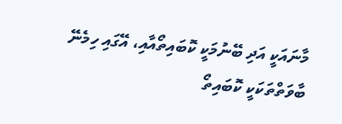މާނައަކީ އަދި ބޭނުމަކީ ކޮބައިތޯއާއި، އޭގައި ހިމެނޭ ބާވަތްތަކަކީ ކޮބައިތޯ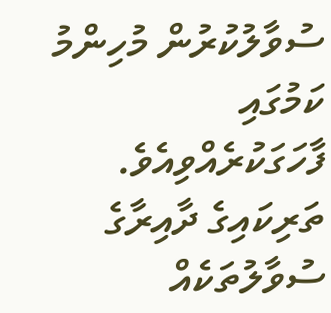ސުވާލުކުރުން މުހިންމު ކަމުގައި ފާހަގަކުރެއްވިއެވެ. ތަރިކައިގެ ދާއިރާގެ ސުވާލުތަކެއް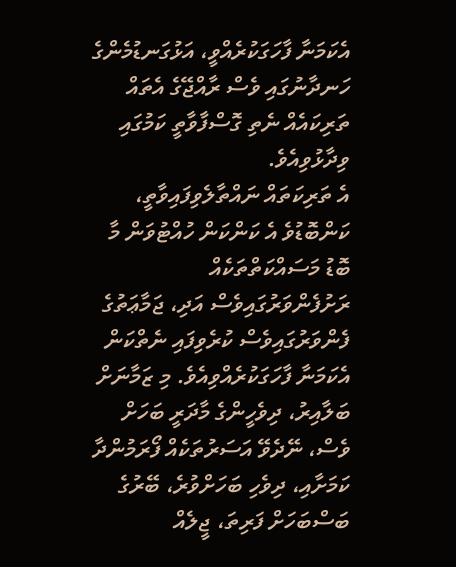އެކަމަނާ ފާހަގަކުރެއްވީ، އަޅުގަނޑުމެންގެ ހަނދާނުގައި ވެސް ރާއްޖޭގެ އެތައް ތަރިކައެއް ނެތި ގޮސްފާވާތީ ކަމުގައި ވިދާޅުވިއެވެ.
އެ ތަރިކަތައް ނައްތާލެވިފައިވާތީ، ކަންބޮޑުވެ އެ ކަންކަން ހުއްޓުވަން މާ ބޮޑު މަސައްކަތްތަކެއް ރަށުފެންވަރުގައިވެސް އަދި، ޖަމާޢަތުގެ ފެންވަރުގައިވެސް ކުރެވިފައި ނެތްކަން އެކަމަނާ ފާހަގަކުރެއްވިއެވެ. މި ޒަމާނަށް ބަލާއިރު، ދިވެހީންގެ މާދަރީ ބަހަށް ވެސް، ނޭދެވޭ އަސަރުތަކެއް ފޯރަމުންދާ ކަމަށާއި، ދިވެހި ބަހަށްވުރެ، ބޭރުގެ ބަސްބަހަށް ފަރިތަ، ޖީލެއް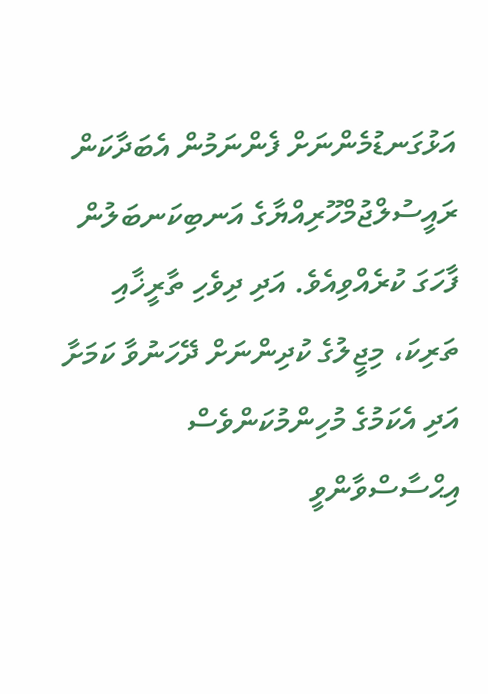އަޅުގަނޑުމެންނަށް ފެންނަމުން އެބަދާކަން ރައީސުލްޖުމްހޫރިއްޔާގެ އަނބިކަނބަލުން ފާހަގަ ކުރެއްވިއެވެ. އަދި ދިވެހި ތާރީޚާއި ތަރިކަ، މިޖީލުގެ ކުދިންނަށް ދޭހަނުވާ ކަމަށާ އަދި އެކަމުގެ މުހިންމުކަންވެސް އިޙްސާސްވާންވީ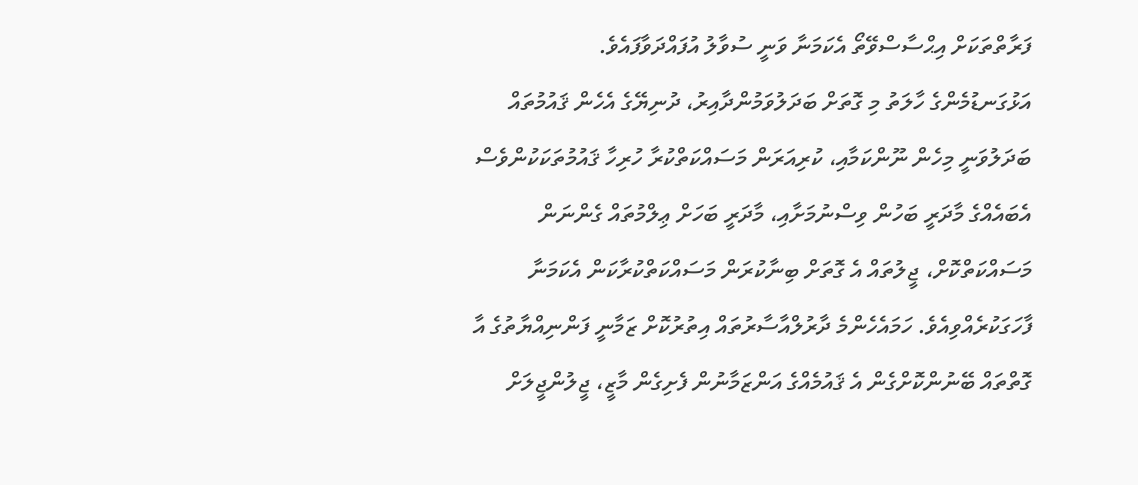ފަރާތްތަކަށް އިޙްސާސްވޭތޯ އެކަމަނާ ވަނީ ސުވާލު އުފައްދަވާފައެވެ.
އަޅުގަނޑުމެންގެ ހާލަތު މި ގޮތަށް ބަދަލުވަމުންދާއިރު، ދުނިޔޭގެ އެހެން ޤައުމުތައް ބަދަލުވަނީ މިހެން ނޫންކަމާއި، ކުރިއަރަން މަސައްކަތްކުރާ ހުރިހާ ޤައުމުތަކަކުންވެސް އެބައެއްގެ މާދަރީ ބަހުން ވިސްނުމަށާއި، މާދަރީ ބަހަށް ޢިލްމުތައް ގެންނަން މަސައްކަތްކޮށް، ޖީލުތައް އެ ގޮތަށް ބިނާކުރަން މަސައްކަތްކުރާކަން އެކަމަނާ ފާހަގަކުރެއްވިއެވެ. ހަމައެހެންމެ ދާރުލްއާސާރުތައް އިތުރުކޮށް ޒަމާނީ ފަންނިއްޔާތުގެ އާ ގޮތްތައް ބޭނުންކޮށްގެން އެ ޤައުމެއްގެ އަންޒަމާނުން ފެށިގެން މާޒީ، ޖީލުންޖީލަށް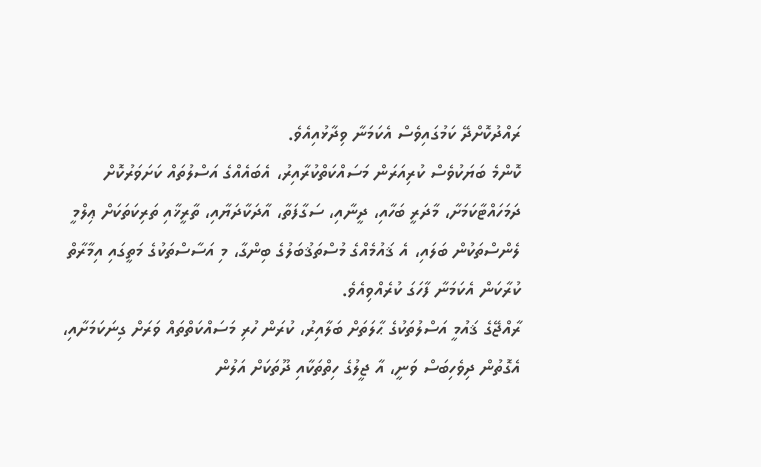ރައްދުކޮށްދޭ ކަމުގައިވެސް އެކަމަނާ ވިދާޅުއިއެވެ.
ކޮންމެ ބަޔަކުވެސް ކުރިއަރަން މަސައްކަތްކުރާއިރު، އެބައެއްގެ އަސްލުތައް ކަށަވަރުކޮށް ދަމަހައްޓާކަމަށާ، މާދަރީ ބަހާއި، ދީނާއި، ސަގާފަތާ، އާދަކާދަޔާއި، ތާރީޚާއި ތަރިކަތަކަށް ޢިލްމީ ލެންސްތަކުން ބަލައި، އެ ޤައުމެއްގެ މުސްތަޤުބަލުގެ ބިންގާ، މި އަސާސްތަކުގެ މަތީގައި އިމާރާތް ކުރާކަން އެކަމަނާ ފާހަގަ ކުރެއްވިއެވެ.
ރާއްޖޭގެ ޤައުމީ އަސްލުތަކުގެ ޙާލަތަށް ބަލާއިރު، ކުރަން ހުރި މަސައްކަތްތައް ވަރަށް ގިނަކަމަށާއި، އެގޮތުން ދިވެހިބަސް ވަނީ، އާ ޖީލުގެ ހިތްތަކާއި ދޫތަކަށް އަލުން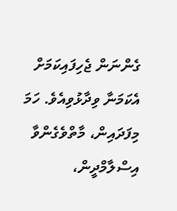ގެންނަން ޖެހިފައިކަމަށް އެކަމަނާ ވިދާޅުވިއެވެ. ހަމަ މިފަދައިން، މާތްވެގެންވާ އިސްލާމްދީން،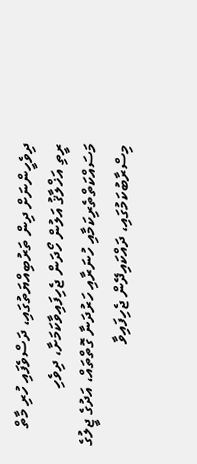ދިވެހީންނަށް ދިން ތަރުބިއްޔަތުގައި، ދަސްވެފައި ހުރި މާތް ރީތި އަޚްލާޤު އަލުން ހޯދަން ޖެހިފައިވާކަމަށާ، ދިވެހި މަސައްކަތްތެރިކަމާއި ހުނަރާއި ހަރުދަނާ ގޮތްތައް، އަދުގެ ޖީލުގެ މިސްރާބުކަމުގައި، ދައްކައިދޭން ޖެހިފައިވާ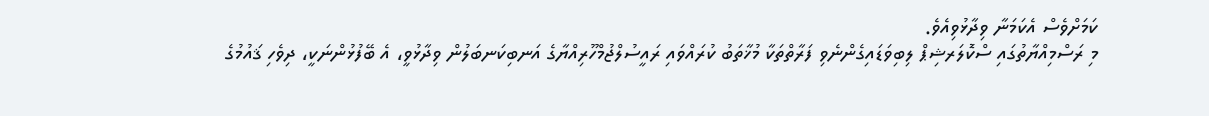ކަމަށްވެސް އެކަމަނާ ވިދާޅުވިއެވެ.
މި ރަސްމިއްޔާތުގައި ސްކޮލަރޝިޕް ލިބިވަޑައިގެންނެވި ފަރާތްތަކާ މުޚާތަބު ކުރައްވައި ރައީސުލްޖުމްހޫރިއްޔާގެ އަނބިކަނބަލުން ވިދާޅުވީ، އެ ބޭފުޅުންނަކީ، ދިވެހި ޤައުމުގެ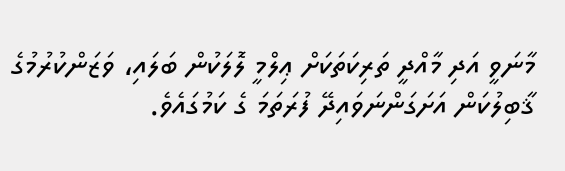މާނަވީ އަދި މާއްދީ ތަރިކަތަކަށް ޢިލްމީ ލޮލަކުން ބަލައި، ވަޒަންކުރުމުގެ ޤާބިލުކަން އަށަގަންނަވައިދޭ ފުރަތަމަ ގެ ކަމުގައެވެ.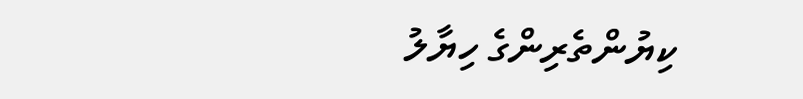ކިޔުންތެރިންގެ ހިޔާލު